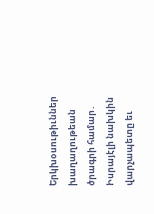Երկխօսութիւններ խաղաղութեան ծրագրի համար․ Իսրայէլի նախկին վարչապետը եւ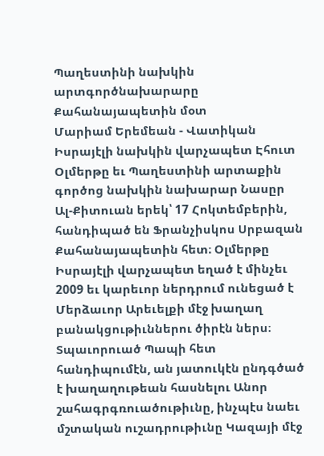Պաղեստինի նախկին արտգործնախարարը Քահանայապետին մօտ
Մարիամ Երեմեան - Վատիկան
Իսրայէլի նախկին վարչապետ Էհուտ Օլմերթը եւ Պաղեստինի արտաքին գործոց նախկին նախարար Նասըր Ալ-Քիտուան երեկ՝ 17 Հոկտեմբերին, հանդիպած են Ֆրանչիսկոս Սրբազան Քահանայապետին հետ։ Օլմերթը Իսրայէլի վարչապետ եղած է մինչեւ 2009 եւ կարեւոր ներդրում ունեցած է Մերձաւոր Արեւելքի մէջ խաղաղ բանակցութիւններու ծիրէն ներս։ Տպաւորուած Պապի հետ հանդիպումէն, ան յատուկէն ընդգծած է խաղաղութեան հասնելու Անոր շահագրգռուածութիւնը, ինչպէս նաեւ մշտական ուշադրութիւնը Կազայի մէջ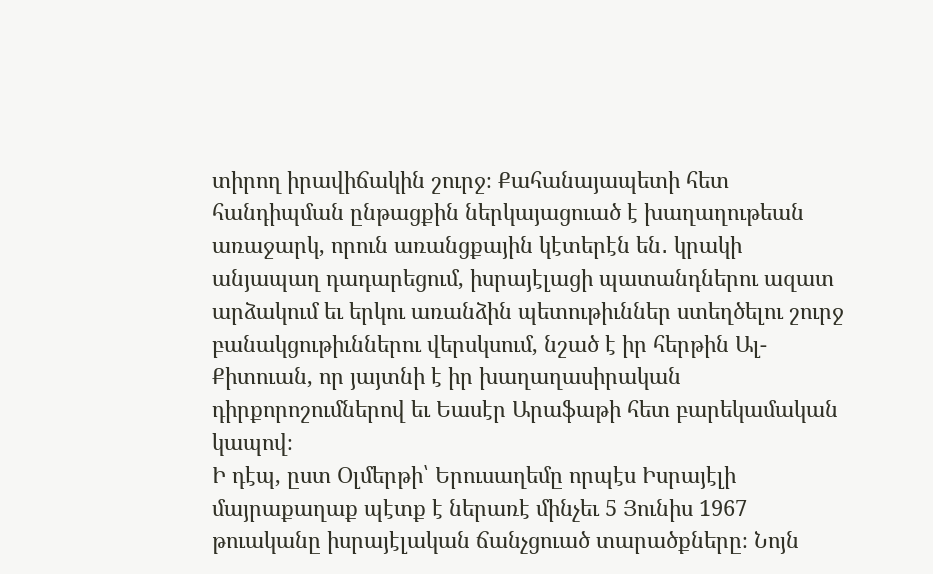տիրող իրավիճակին շուրջ։ Քահանայապետի հետ հանդիպման ընթացքին ներկայացուած է խաղաղութեան առաջարկ, որուն առանցքային կէտերէն են․ կրակի անյապաղ դադարեցում, իսրայէլացի պատանդներու ազատ արձակում եւ երկու առանձին պետութիւններ ստեղծելու շուրջ բանակցութիւններու վերսկսում, նշած է իր հերթին Ալ-Քիտուան, որ յայտնի է իր խաղաղասիրական դիրքորոշումներով եւ Եասէր Արաֆաթի հետ բարեկամական կապով։
Ի դէպ, ըստ Օլմերթի՝ Երուսաղեմը որպէս Իսրայէլի մայրաքաղաք պէտք է ներառէ մինչեւ 5 Յունիս 1967 թուականը իսրայէլական ճանչցուած տարածքները։ Նոյն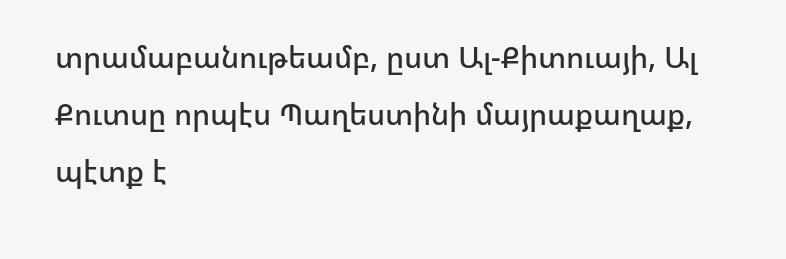տրամաբանութեամբ, ըստ Ալ-Քիտուայի, Ալ Քուտսը որպէս Պաղեստինի մայրաքաղաք, պէտք է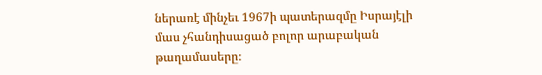ներառէ մինչեւ 1967ի պատերազմը Իսրայէլի մաս չհանդիսացած բոլոր արաբական թաղամասերը։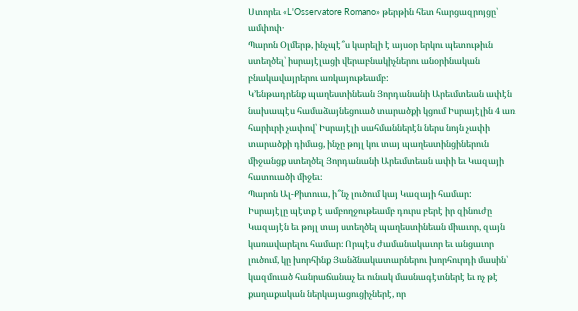Ստորեւ «L'Osservatore Romano» թերթին հետ հարցազրոյցը՝ ամփոփ․
Պարոն Օլմերթ, ինչպէ՞ս կարելի է այսօր երկու պետութիւն ստեղծել՝ իսրայէլացի վերաբնակիչներու անօրինական բնակավայրերու առկայութեամբ:
Կ’ենթադրենք պաղեստինեան Յորդանանի Արեւմտեան ափէն նախապէս համաձայնեցուած տարածքի կցում Իսրայէլին 4 առ հարիւրի չափով՝ Իսրայէլի սահմաններէն ներս նոյն չափի տարածքի դիմաց, ինչը թոյլ կու տայ պաղեստինցիներուն միջանցք ստեղծել Յորդանանի Արեւմտեան ափի եւ Կազայի հատուածի միջեւ։
Պարոն Ալ-Քիտուա, ի՞նչ լուծում կայ Կազայի համար:
Իսրայէլը պէտք է ամբողջութեամբ դուրս բերէ իր զինուժը Կազայէն եւ թոյլ տայ ստեղծել պաղեստինեան միաւոր, զայն կառավարելու համար։ Որպէս ժամանակաւոր եւ անցաւոր լուծում, կը խորհինք Յանձնակատարներու խորհուրդի մասին՝ կազմուած հանրաճանաչ եւ ունակ մասնագէտներէ եւ ոչ թէ քաղաքական ներկայացուցիչներէ, որ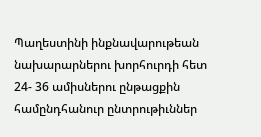Պաղեստինի ինքնավարութեան նախարարներու խորհուրդի հետ 24- 36 ամիսներու ընթացքին համընդհանուր ընտրութիւններ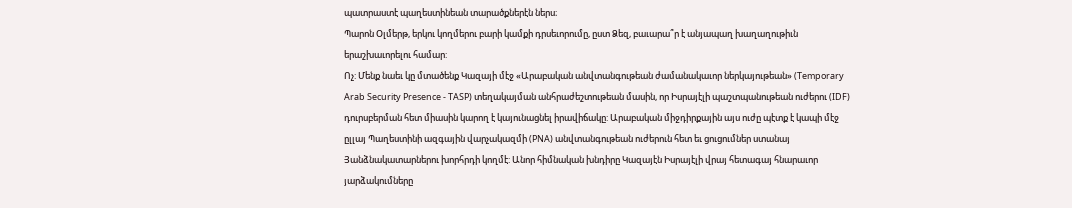պատրաստէ պաղեստինեան տարածքներէն ներս։
Պարոն Օլմերթ, երկու կողմերու բարի կամքի դրսեւորումը, ըստ Ձեզ, բաւարա՞ր է անյապաղ խաղաղութիւն երաշխաւորելու համար:
Ոչ: Մենք նաեւ կը մտածենք Կազայի մէջ «Արաբական անվտանգութեան ժամանակաւոր ներկայութեան» (Temporary Arab Security Presence - TASP) տեղակայման անհրաժեշտութեան մասին, որ Իսրայէլի պաշտպանութեան ուժերու (IDF) դուրսբերման հետ միասին կարող է կայունացնել իրավիճակը: Արաբական միջդիրքային այս ուժը պէտք է կապի մէջ ըլլայ Պաղեստինի ազգային վարչակազմի (PNA) անվտանգութեան ուժերուն հետ եւ ցուցումներ ստանայ Յանձնակատարներու խորհրդի կողմէ: Անոր հիմնական խնդիրը Կազայէն Իսրայէլի վրայ հետագայ հնարաւոր յարձակումները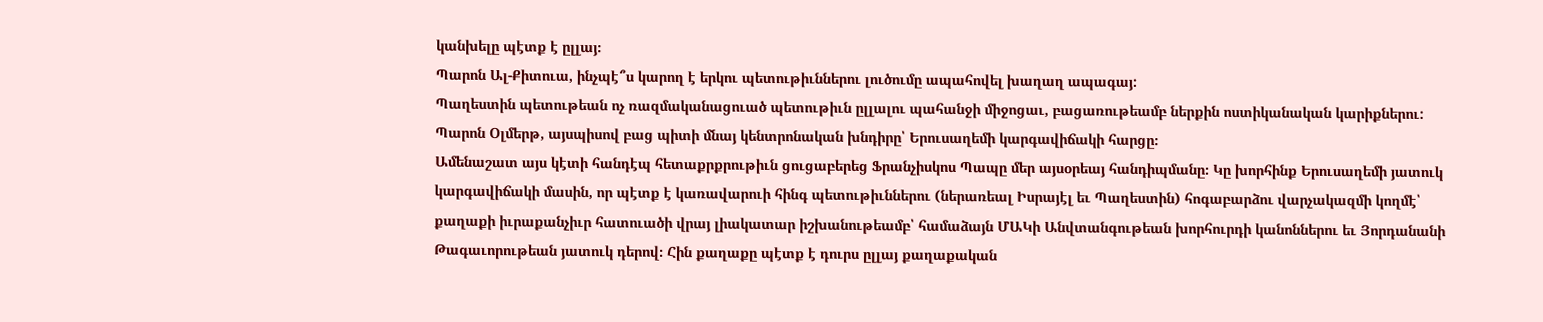կանխելը պէտք է ըլլայ։
Պարոն Ալ-Քիտուա, ինչպէ՞ս կարող է երկու պետութիւններու լուծումը ապահովել խաղաղ ապագայ:
Պաղեստին պետութեան ոչ ռազմականացուած պետութիւն ըլլալու պահանջի միջոցաւ, բացառութեամբ ներքին ոստիկանական կարիքներու:
Պարոն Օլմերթ, այսպիսով բաց պիտի մնայ կենտրոնական խնդիրը՝ Երուսաղեմի կարգավիճակի հարցը։
Ամենաշատ այս կէտի հանդէպ հետաքրքրութիւն ցուցաբերեց Ֆրանչիսկոս Պապը մեր այսօրեայ հանդիպմանը։ Կը խորհինք Երուսաղեմի յատուկ կարգավիճակի մասին, որ պէտք է կառավարուի հինգ պետութիւններու (ներառեալ Իսրայէլ եւ Պաղեստին) հոգաբարձու վարչակազմի կողմէ՝ քաղաքի իւրաքանչիւր հատուածի վրայ լիակատար իշխանութեամբ՝ համաձայն ՄԱԿի Անվտանգութեան խորհուրդի կանոններու եւ Յորդանանի Թագաւորութեան յատուկ դերով։ Հին քաղաքը պէտք է դուրս ըլլայ քաղաքական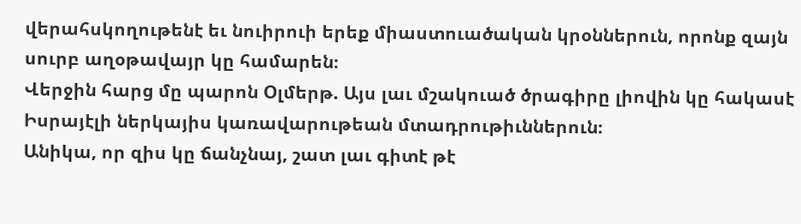վերահսկողութենէ եւ նուիրուի երեք միաստուածական կրօններուն, որոնք զայն սուրբ աղօթավայր կը համարեն։
Վերջին հարց մը պարոն Օլմերթ. Այս լաւ մշակուած ծրագիրը լիովին կը հակասէ Իսրայէլի ներկայիս կառավարութեան մտադրութիւններուն։
Անիկա, որ զիս կը ճանչնայ, շատ լաւ գիտէ թէ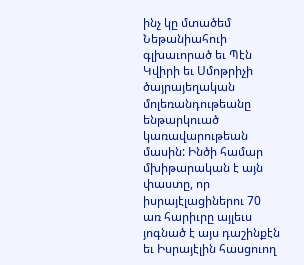ինչ կը մտածեմ Նեթանիահուի գլխաւորած եւ Պէն Կվիրի եւ Սմոթրիչի ծայրայեղական մոլեռանդութեանը ենթարկուած կառավարութեան մասին: Ինծի համար մխիթարական է այն փաստը, որ իսրայէլացիներու 70 առ հարիւրը այլեւս յոգնած է այս դաշինքէն եւ Իսրայէլին հասցուող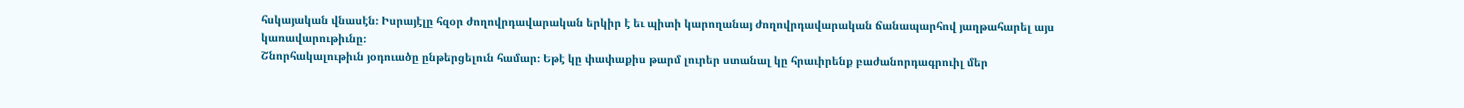հսկայական վնասէն։ Իսրայէլը հզօր ժողովրդավարական երկիր է եւ պիտի կարողանայ ժողովրդավարական ճանապարհով յաղթահարել այս կառավարութիւնը։
Շնորհակալութիւն յօդուածը ընթերցելուն համար։ Եթէ կը փափաքիս թարմ լուրեր ստանալ կը հրաւիրենք բաժանորդագրուիլ մեր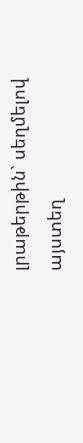լրաթերթին` սեղմելով այստեղ